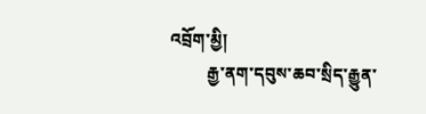འབྲོག་མྱི།
         རྒྱ་ནག་དབུས་ཆབ་སྲིད་རྒྱུན་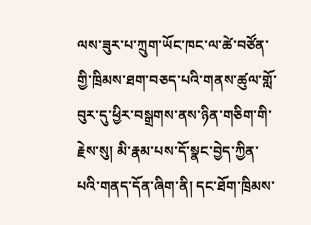ལས་ཟུར་པ་ཀྲུག་ཡོང་ཁང་ལ་ཚེ་བཙོན་གྱི་ཁྲིམས་ཐག་བཅད་པའི་གནས་ཚུལ་གློ་བུར་དུ་ཕྱིར་བསྒྲགས་ནས་ཉིན་གཅིག་གི་རྗེས་སུ། མི་རྣམ་པས་དོ་སྣང་བྱེད་ཀྱིན་པའི་གནད་དོན་ཞིག་ནི། དང་ཐོག་ཁྲིམས་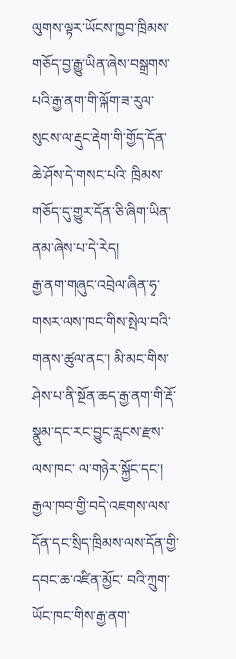ལུགས་ལྟར་ཡོངས་ཁྱབ་ཁྲིམས་གཅོད་བྱ་རྒྱུ་ཡིན་ཞེས་བསྒྲགས་པའི་རྒྱ་ནག་གི་ལྐོག་ཟ་རུལ་སུངས་ལ་རྡུང་རྡེག་གི་གྱོད་དོན་ཆེ་ཤོས་དེ་གསང་པའི་ ཁྲིམས་གཅོད་དུ་གྱུར་དོན་ཅི་ཞིག་ཡིན་ནམ་ཞེས་པ་དེ་རེད།
རྒྱ་ནག་གཞུང་འབྲེལ་ཞིན་ཧྭ་གསར་ལས་ཁང་གིས་སྤེལ་བའི་གནས་ཚུལ་ནང་། མི་མང་གིས་ཤེས་པ་ནི་སྔོན་ཆད་རྒྱ་ནག་གི་རྡོ་སྣུམ་དང་རང་བྱུང་རླངས་རྫས་ལས་ཁང་ ལ་གཉེར་སྐྱོང་དང་། རྒྱལ་ཁབ་གྱི་བདེ་འཇགས་ལས་དོན་དང་སྲིད་ཁྲིམས་ལས་དོན་གྱི་དབང་ཆ་འཛིན་མྱོང་ བའི་ཀྲུག་ཡོང་ཁང་གིས་རྒྱ་ནག་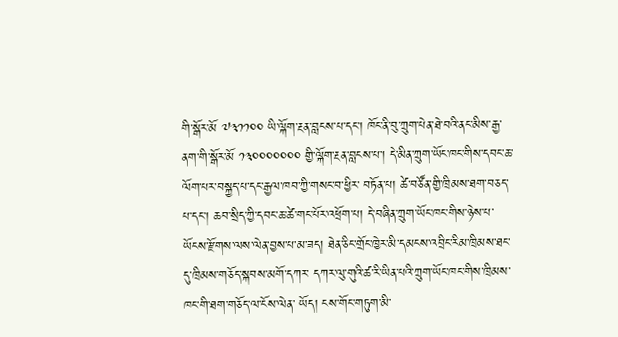གི་སྒོར་མོ ༧༣༡༡༠༠ ཡི་ལྐོག་རྔན་བླངས་པ་དང་། ཁོང་ནི་བུ་ཀྲུག་པེན་ཐེ་བའི་ནང་མིས་རྒྱ་ནག་གི་སྒོར་མོ ༡༣༠༠༠༠༠༠༠ གྱི་ལྐོག་རྔན་བླངས་པ་། དེ་མིན་ཀྲུག་ཡོང་ཁང་གིས་དབང་ཆ་ལོག་པར་བསྐྱད་པ་དང་རྒྱལ་ཁབ་ཀྱི་གསང་བ་ཕྱིར་ བཏོན་པ། ཚེ་བཙོན་གྱི་ཁྲིམས་ཐག་བཅད་པ་དང་། ཆབ་སྲིད་ཀྱི་དབང་ཆ་ཚེ་གང་པོར་འཕྲོག་པ། དེ་བཞིན་ཀྲུག་ཡོང་ཁང་གིས་ཉེས་པ་ཡོངས་རྫོགས་ལས་ལེན་བྱས་པ་མ་ཟད། ཐེན་ཅིང་གྲོང་ཁྱེར་མི་དམངས་འབྲིང་རིམ་ཁྲིམས་ཐང་དུ་ཁྲིམས་གཅོད་སྐབས་མགོ་དཀར་ དཀར་ལུ་གུའི་ཚ་རི་ཡིན་པའི་ཀྲུག་ཡོང་ཁང་གིས་ཁྲིམས་ཁང་གི་ཐག་གཅོད་ལ་ངོས་ལེན་ ཡོད། ངས་གོང་གཏུག་མི་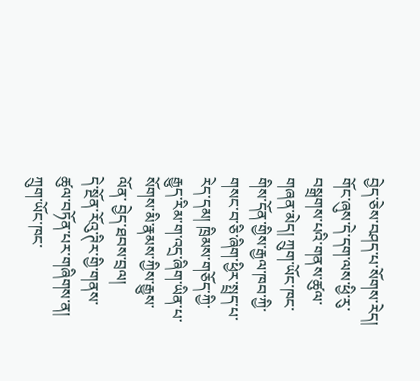བྱེད་ཅེས་བཤད་པ་སོགས་རེད།
གོང་ཞུས་དེ་དག་ལས་ཕྱི་རུ་བསྒྲགས་པའི་གནས་ཚུལ་གཞན་མེད། ཀྲུག་ཡོང་ཁང་གིས་དོན་གྱིས་རྒྱལ་ཁབ་ཀྱི་གསང་བ་ཅི་ཞིག་ཕྱིར་སྤྲད་པ་རེད་དམ། ཁྲིམས་གཅོད་ཀྱི་རྒྱུད་རིམ་ག་འདྲ་ཞིག་ཡིན་པ་སོགས་མི་རྣམས་ཀྱིས་རྒྱུས་ལོན་ བྱེད་ཐབས་བྲལ།
དེ་སྔོན་རོའུ་ཊིར་གྱི་གནས་ཚུལ་བཏོན་པར་གཞིགས་ན། ཀྲུག་ཡོང་ཁང་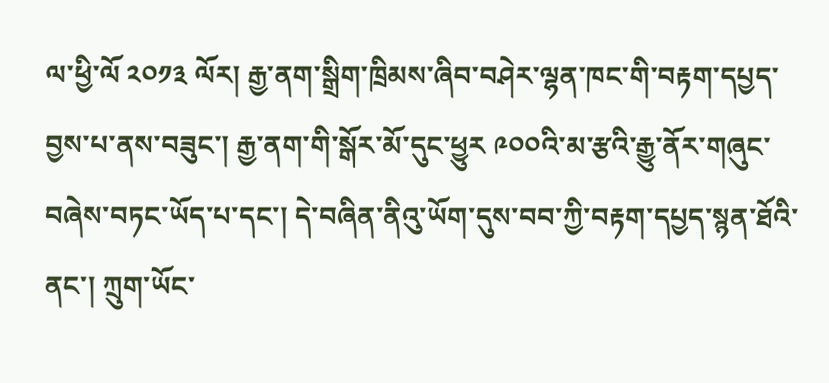ལ་ཕྱི་ལོ ༢༠༡༣ ལོར། རྒྱ་ནག་སྒྲིག་ཁྲིམས་ཞིབ་བཤེར་ལྷན་ཁང་གི་བརྟག་དཔྱད་བྱས་པ་ནས་བཟུང་། རྒྱ་ནག་གི་སྒོར་མོ་དུང་ཕྱུར ༩༠༠འི་མ་རྩའི་རྒྱུ་ནོར་གཞུང་བཞེས་བཏང་ཡོད་པ་དང་། དེ་བཞིན་ནིའུ་ཡོག་དུས་བབ་ཀྱི་བརྟག་དཔྱད་སྙན་ཐོའི་ནང་། ཀྲུག་ཡོང་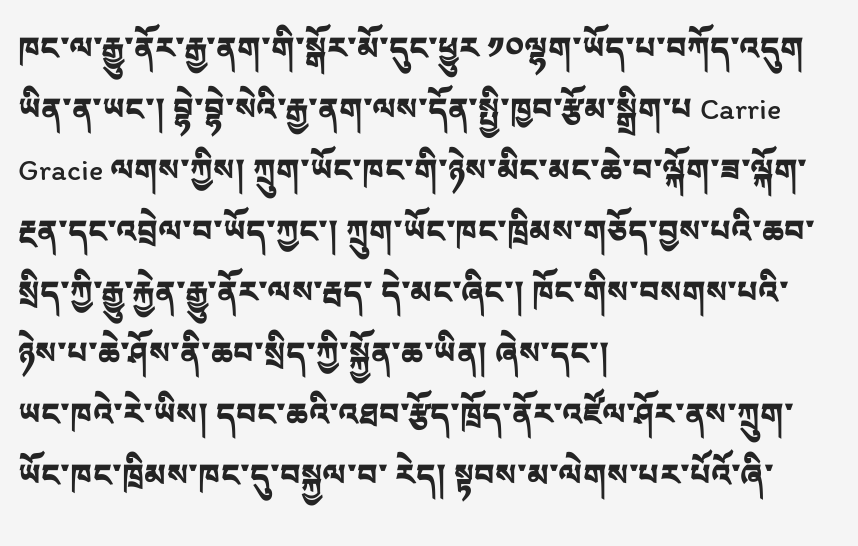ཁང་ལ་རྒྱུ་ནོར་རྒྱ་ནག་གི་སྒོར་མོ་དུང་ཕྱུར ༡༠ལྷག་ཡོད་པ་བཀོད་འདུག
ཡིན་ན་ཡང་། བྷེ་བྷེ་སེའི་རྒྱ་ནག་ལས་དོན་སྤྱི་ཁྱབ་རྩོམ་སྒྲིག་པ Carrie Gracie ལགས་ཀྱིས། ཀྲུག་ཡོང་ཁང་གི་ཉེས་མིང་མང་ཆེ་བ་ལྐོག་ཟ་ལྐོག་རྔན་དང་འབྲེལ་བ་ཡོད་ཀྱང་། ཀྲུག་ཡོང་ཁང་ཁྲིམས་གཅོད་བྱས་པའི་ཆབ་སྲིད་ཀྱི་རྒྱུ་རྐྱེན་རྒྱུ་ནོར་ལས་རྦད་ དེ་མང་ཞིང་། ཁོང་གིས་བསགས་པའི་ཉེས་པ་ཆེ་ཤོས་ནི་ཆབ་སྲིད་ཀྱི་སྐྱོན་ཆ་ཡིན། ཞེས་དང་།
ཡང་ཁའེ་རེ་ཡིས། དབང་ཆའི་འཐབ་རྩོད་ཁྲོད་ནོར་འཛོལ་ཤོར་ནས་ཀྲུག་ཡོང་ཁང་ཁྲིམས་ཁང་དུ་བསྐྱལ་བ་ རེད། སྟབས་མ་ལེགས་པར་པོའོ་ཞི་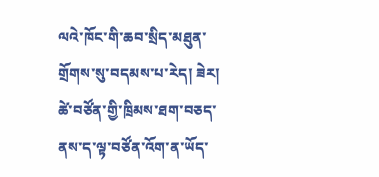ལའེ་ཁོང་གི་ཆབ་སྲིད་མཐུན་གྲོགས་སུ་བདམས་པ་རེད། ཟེར།
ཚེ་བཙོན་གྱི་ཁྲིམས་ཐག་བཅད་ནས་ད་ལྟ་བཙོན་འོག་ན་ཡོད་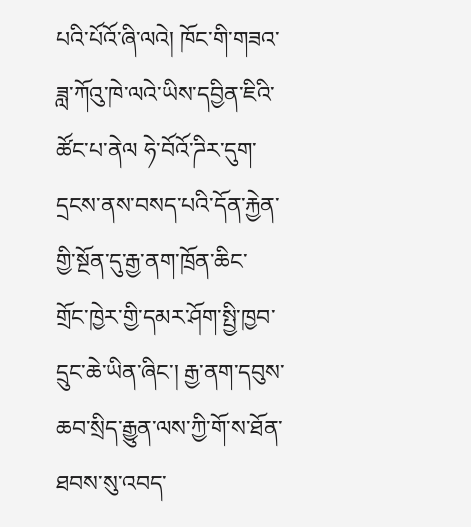པའི་པོའོ་ཞི་ལའེ། ཁོང་གི་གཟའ་ཟླ་ཀོའུ་ཁེ་ལའེ་ཡིས་དབྱིན་ཇིའི་ཚོང་པ་ནེལ ཧེ་བོའོ་ཌིར་དུག་དྲངས་ནས་བསད་པའི་དོན་རྐྱེན་གྱི་སྔོན་དུ་རྒྱ་ནག་ཁྲོན་ཆིང་ གྲོང་ཁྱེར་གྱི་དམར་ཤོག་སྤྱི་ཁྱབ་དྲུང་ཆེ་ཡིན་ཞིང་། རྒྱ་ནག་དབུས་ཆབ་སྲིད་རྒྱུན་ལས་ཀྱི་གོ་ས་ཐོན་ཐབས་སུ་འབད་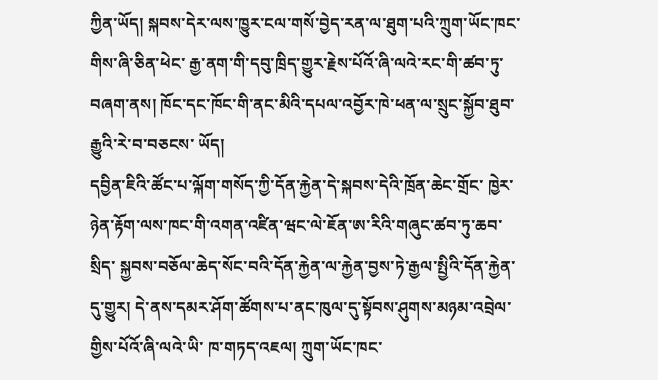ཀྱིན་ཡོད། སྐབས་དེར་ལས་ཁྱུར་ངལ་གསོ་བྱེད་རན་ལ་ཐུག་པའི་ཀྲུག་ཡོང་ཁང་གིས་ཞི་ཅིན་ཕེང་ རྒྱ་ནག་གི་དབུ་ཁྲིད་གྱུར་རྗེས་པོའོ་ཞི་ལའེ་རང་གི་ཚབ་ཏུ་བཞག་ནས། ཁོང་དང་ཁོང་གི་ནང་མིའི་དཔལ་འབྱོར་ཁེ་ཕན་ལ་སྲུང་སྐྱོབ་ཐུབ་རྒྱུའི་རེ་བ་བཅངས་ ཡོད།
དབྱིན་ཇིའི་ཚོང་པ་ལྐོག་གསོད་ཀྱི་དོན་རྐྱེན་དེ་སྐབས་དེའི་ཁྲོན་ཆེང་གྲོང་ ཁྱེར་ཉེན་རྟོག་ལས་ཁང་གི་འགན་འཛིན་ཝང་ལེ་ཇོན་ཨ་རིའི་གཞུང་ཚབ་ཏུ་ཆབ་སྲིད་ སྐྱབས་བཅོལ་ཆེད་སོང་བའི་དོན་རྐྱེན་ལ་རྐྱེན་བྱས་ཏེ་རྒྱལ་སྤྱིའི་དོན་རྐྱེན་ དུ་གྱུར། དེ་ནས་དམར་ཤོག་ཚོགས་པ་ནང་ཁུལ་དུ་སྟོབས་ཤུགས་མཉམ་འབྲེལ་གྱིས་པོའོ་ཞི་ལའེ་ཡི་ ཁ་གཏད་འཇལ། ཀྲུག་ཡོང་ཁང་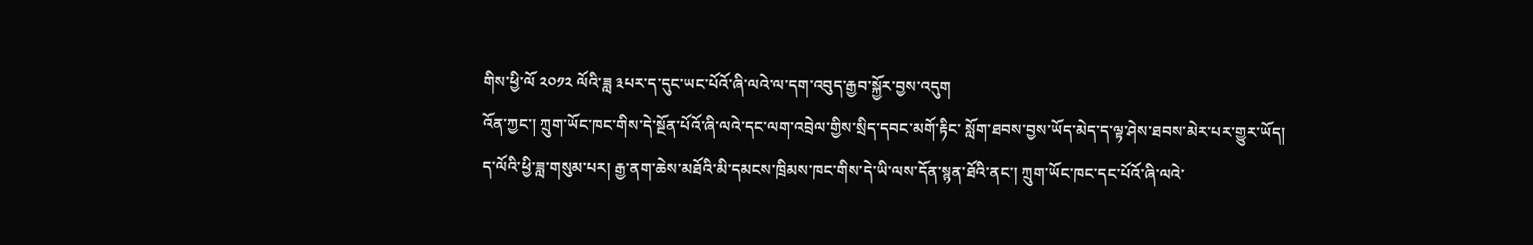གིས་ཕྱི་ལོ ༢༠༡༢ ལོའི་ཟླ ༣པར་ད་དུང་ཡང་པོའོ་ཞི་ལའེ་ལ་དག་འབུད་རྒྱབ་སྐྱོར་བྱས་འདུག
འོན་ཀྱང་། ཀྲུག་ཡོང་ཁང་གིས་དེ་སྔོན་པོའོ་ཞི་ལའེ་དང་ལག་འབྲེལ་གྱིས་སྲིད་དབང་མགོ་རྟིང་ སློག་ཐབས་བྱས་ཡོད་མེད་ད་ལྟ་ཤེས་ཐབས་མེར་པར་གྱུར་ཡོད།
ད་ལོའི་ཕྱི་ཟླ་གསུམ་པར། རྒྱ་ནག་ཆེས་མཐོའི་མི་དམངས་ཁྲིམས་ཁང་གིས་དེ་ཡི་ལས་དོན་སྙན་ཐོའི་ནང་། ཀྲུག་ཡོང་ཁང་དང་པོའོ་ཞི་ལའེ་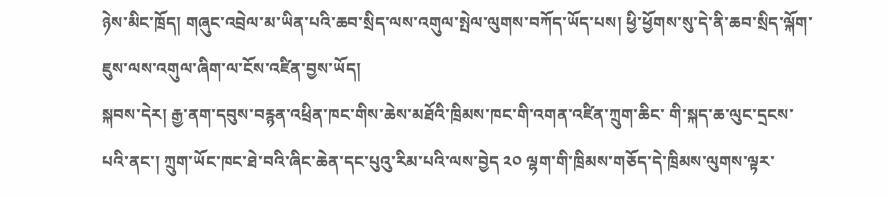ཉེས་མིང་ཁྲོད། གཞུང་འབྲེལ་མ་ཡིན་པའི་ཆབ་སྲིད་ལས་འགུལ་སྤེལ་ལུགས་བཀོད་ཡོད་པས། ཕྱི་ཕྱོགས་སུ་དེ་ནི་ཆབ་སྲིད་ལྐོག་ཇུས་ལས་འགུལ་ཞིག་ལ་ངོས་འཛིན་བྱས་ཡོད།
སྐབས་དེར། རྒྱ་ནག་དབུས་བརྙན་འཕྲིན་ཁང་གིས་ཆེས་མཐོའི་ཁྲིམས་ཁང་གི་འགན་འཛིན་ཀྲུག་ཆིང་ གི་སྐད་ཆ་ལུང་དྲངས་པའི་ནང་། ཀྲུག་ཡོང་ཁང་ཐེ་བའི་ཞིང་ཆེན་དང་པུའུ་རིམ་པའི་ལས་བྱེད ༢༠ ལྷག་གི་ཁྲིམས་གཅོད་དེ་ཁྲིམས་ལུགས་ལྟར་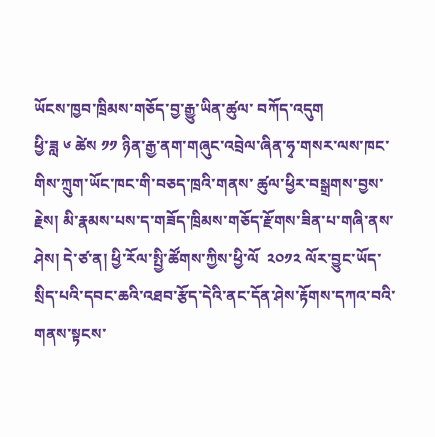ཡོངས་ཁྱབ་ཁྲིམས་གཅོད་བྱ་རྒྱུ་ཡིན་ཚུལ་ བཀོད་འདུག
ཕྱི་ཟླ ༦ ཚེས ༡༡ ཉིན་རྒྱ་ནག་གཞུང་འབྲེལ་ཞིན་ཧྭ་གསར་ལས་ཁང་གིས་ཀྲུག་ཡོང་ཁང་གི་བཅད་ཁྲའི་གནས་ ཚུལ་ཕྱིར་བསྒྲགས་བྱས་རྗེས། མི་རྣམས་པས་ད་གཟོད་ཁྲིམས་གཅོད་རྫོགས་ཟིན་པ་གཞི་ནས་ཤེས། དེ་ཙ་ན། ཕྱི་རོལ་སྤྱི་ཚོགས་ཀྱིས་ཕྱི་ལོ  ༢༠༡༢ ལོར་བྱུང་ཡོད་སྲིད་པའི་དབང་ཆའི་འཐབ་རྩོད་དེའི་ནང་དོན་ཤེས་རྟོགས་དཀའ་བའི་ གནས་སྟངས་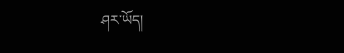ཤར་ཡོད།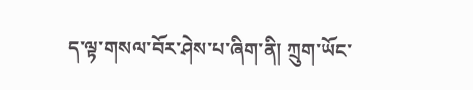ད་ལྟ་གསལ་བོར་ཤེས་པ་ཞིག་ནི། ཀྲུག་ཡོང་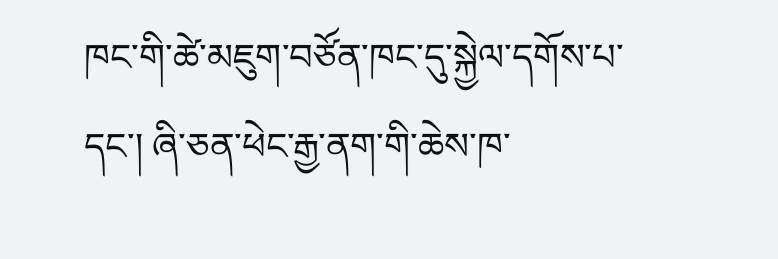ཁང་གི་ཚེ་མཇུག་བཙོན་ཁང་དུ་སྐྱེལ་དགོས་པ་དང་། ཞི་ཅན་ཕེང་རྒྱ་ནག་གི་ཆེས་ཁ་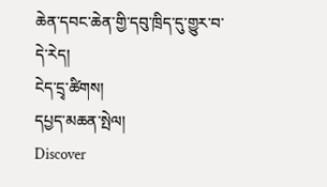ཆེན་དབང་ཆེན་གྱི་དབུ་ཁྲིད་དུ་གྱུར་བ་དེ་རེད།
ངེད་དྲྭ་ཚིགས།
དཔྱད་མཆན་སྤེལ།
Discover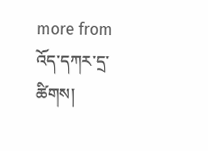more from འོད་དཀར་དྲ་ཚིགས།